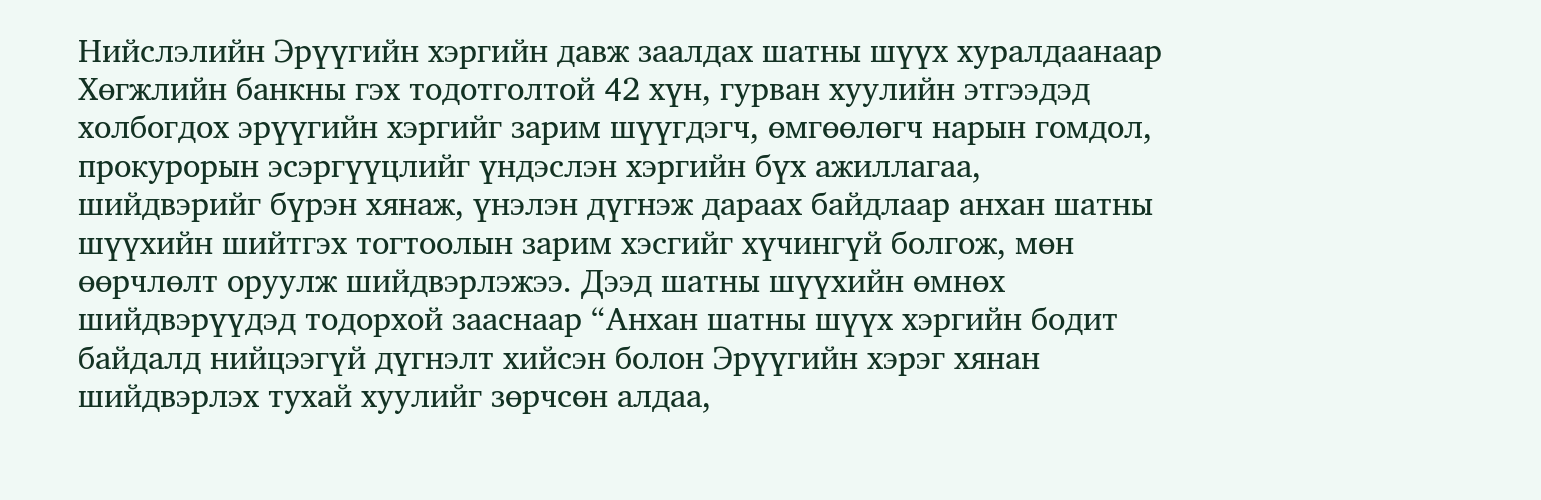Нийслэлийн Эрүүгийн хэргийн давж заалдах шатны шүүх хуралдаанаар Хөгжлийн банкны гэх тодотголтой 42 хүн, гурван хуулийн этгээдэд холбогдох эрүүгийн хэргийг зарим шүүгдэгч, өмгөөлөгч нарын гомдол, прокурорын эсэргүүцлийг үндэслэн хэргийн бүх ажиллагаа, шийдвэрийг бүрэн хянаж, үнэлэн дүгнэж дараах байдлаар анхан шатны шүүхийн шийтгэх тогтоолын зарим хэсгийг хүчингүй болгож, мөн өөрчлөлт оруулж шийдвэрлэжээ. Дээд шатны шүүхийн өмнөх шийдвэрүүдэд тодорхой зааснаар “Анхан шатны шүүх хэргийн бодит байдалд нийцээгүй дүгнэлт хийсэн болон Эрүүгийн хэрэг хянан шийдвэрлэх тухай хуулийг зөрчсөн алдаа,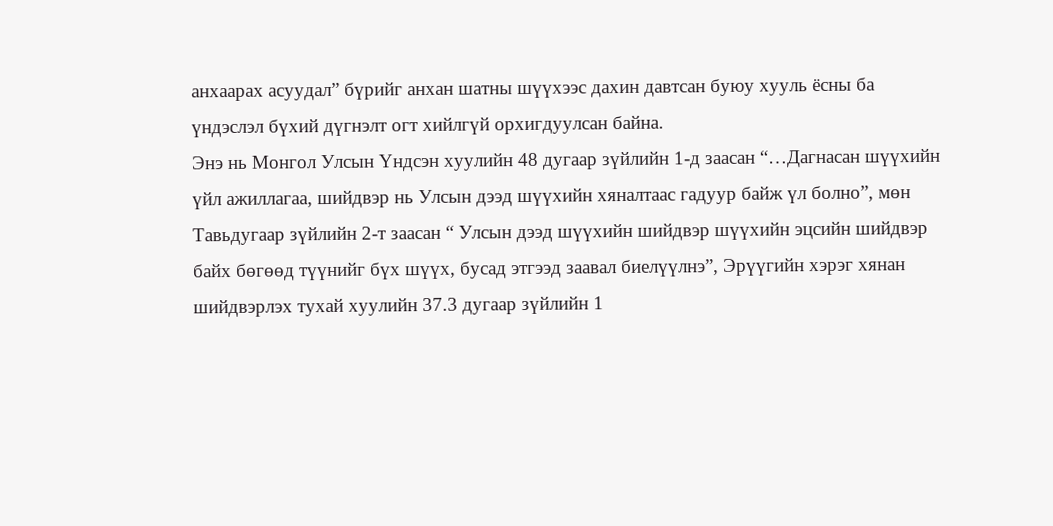анхаарах асуудал” бүрийг анхан шатны шүүхээс дахин давтсан буюу хууль ёсны ба үндэслэл бүхий дүгнэлт огт хийлгүй орхигдуулсан байна.
Энэ нь Монгол Улсын Үндсэн хуулийн 48 дугаар зүйлийн 1-д заасан “…Дагнасан шүүхийн үйл ажиллагаа, шийдвэр нь Улсын дээд шүүхийн хяналтаас гадуур байж үл болно”, мөн Тавьдугаар зүйлийн 2-т заасан “ Улсын дээд шүүхийн шийдвэр шүүхийн эцсийн шийдвэр байх бөгөөд түүнийг бүх шүүх, бусад этгээд заавал биелүүлнэ”, Эрүүгийн хэрэг хянан шийдвэрлэх тухай хуулийн 37.3 дугаар зүйлийн 1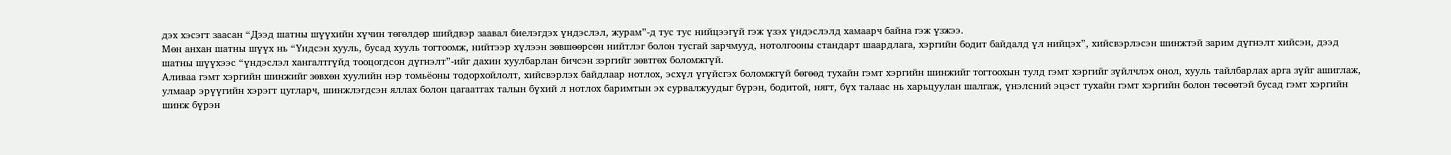дэх хэсэгт заасан “Дээд шатны шүүхийн хүчин төгөлдөр шийдвэр заавал биелэгдэх үндэслэл, журам”-д тус тус нийцээгүй гэж үзэх үндэслэлд хамаарч байна гэж үзжээ.
Мөн анхан шатны шүүх нь “Үндсэн хууль, бусад хууль тогтоомж, нийтээр хүлээн зөвшөөрсөн нийтлэг болон тусгай зарчмууд, нотолгооны стандарт шаардлага, хэргийн бодит байдалд үл нийцэх”, хийсвэрлэсэн шинжтэй зарим дүгнэлт хийсэн, дээд шатны шүүхээс “үндэслэл хангалтгүйд тооцогдсон дүгнэлт”-ийг дахин хуулбарлан бичсэн зэргийг зөвтгөх боломжгүй.
Аливаа гэмт хэргийн шинжийг зөвхөн хуулийн нэр томьёоны тодорхойлолт, хийсвэрлэх байдлаар нотлох, эсхүл үгүйсгэх боломжгүй бөгөөд тухайн гэмт хэргийн шинжийг тогтоохын тулд гэмт хэргийг зүйлчлэх онол, хууль тайлбарлах арга зүйг ашиглаж, улмаар эрүүгийн хэрэгт цугларч, шинжлэгдсэн яллах болон цагаатгах талын бүхий л нотлох баримтын эх сурвалжуудыг бүрэн, бодитой, нягт, бүх талаас нь харьцуулан шалгаж, үнэлсний эцэст тухайн гэмт хэргийн болон төсөөтэй бусад гэмт хэргийн шинж бүрэн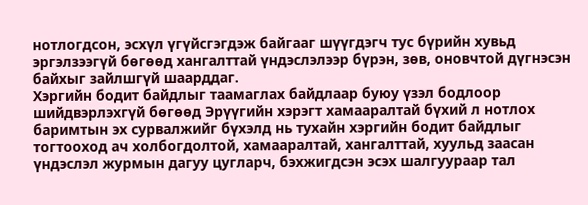нотлогдсон, эсхүл үгүйсгэгдэж байгааг шүүгдэгч тус бүрийн хувьд эргэлзээгүй бөгөөд хангалттай үндэслэлээр бүрэн, зөв, оновчтой дүгнэсэн байхыг зайлшгүй шаарддаг.
Хэргийн бодит байдлыг таамаглах байдлаар буюу үзэл бодлоор шийдвэрлэхгүй бөгөөд Эрүүгийн хэрэгт хамааралтай бүхий л нотлох баримтын эх сурвалжийг бүхэлд нь тухайн хэргийн бодит байдлыг тогтооход ач холбогдолтой, хамааралтай, хангалттай, хуульд заасан үндэслэл журмын дагуу цугларч, бэхжигдсэн эсэх шалгуураар тал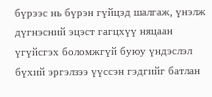бүрээс нь бүрэн гүйцэд шалгаж, үнэлж дүгнэсний эцэст гагцхүү няцаан үгүйсгэх боломжгүй буюу үндэслэл бүхий эргэлзээ үүссэн гэдгийг батлан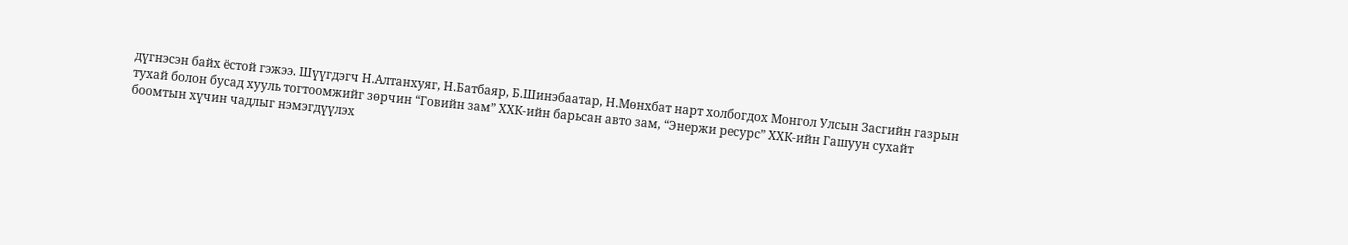дүгнэсэн байх ёстой гэжээ. Шүүгдэгч Н.Алтанхуяг, Н.Батбаяр, Б.Шинэбаатар, Н.Мөнхбат нарт холбогдох Монгол Улсын Засгийн газрын тухай болон бусад хууль тогтоомжийг зөрчин “Говийн зам” ХХК-ийн барьсан авто зам, “Энержи ресурс” ХХК-ийн Гашуун сухайт боомтын хүчин чадлыг нэмэгдүүлэх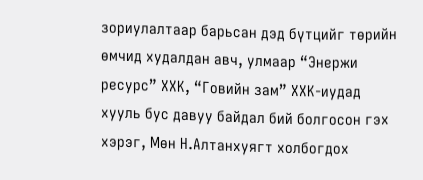зориулалтаар барьсан дэд бүтцийг төрийн өмчид худалдан авч, улмаар “Энержи ресурс” ХХК, “Говийн зам” ХХК-иудад хууль бус давуу байдал бий болгосон гэх хэрэг, Мөн Н.Алтанхуягт холбогдох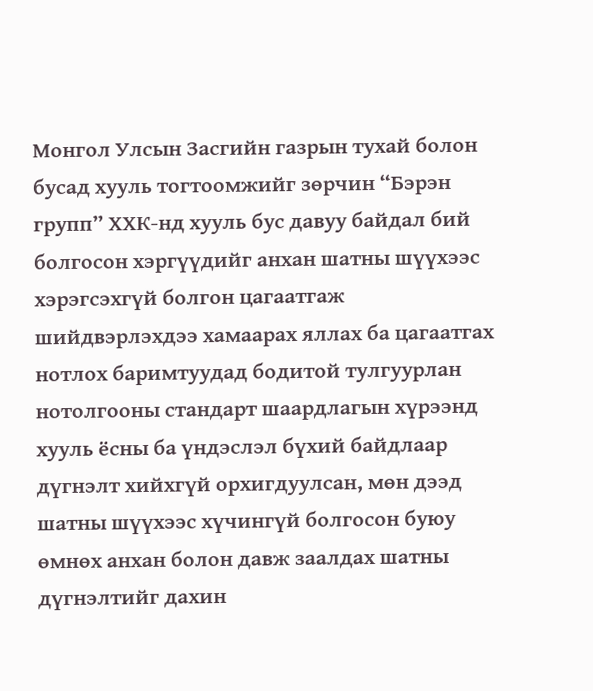Монгол Улсын Засгийн газрын тухай болон бусад хууль тогтоомжийг зөрчин “Бэрэн групп” ХХК-нд хууль бус давуу байдал бий болгосон хэргүүдийг анхан шатны шүүхээс хэрэгсэхгүй болгон цагаатгаж шийдвэрлэхдээ хамаарах яллах ба цагаатгах нотлох баримтуудад бодитой тулгуурлан нотолгооны стандарт шаардлагын хүрээнд хууль ёсны ба үндэслэл бүхий байдлаар дүгнэлт хийхгүй орхигдуулсан, мөн дээд шатны шүүхээс хүчингүй болгосон буюу өмнөх анхан болон давж заалдах шатны дүгнэлтийг дахин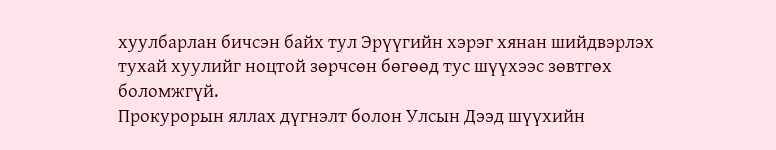хуулбарлан бичсэн байх тул Эрүүгийн хэрэг хянан шийдвэрлэх тухай хуулийг ноцтой зөрчсөн бөгөөд тус шүүхээс зөвтгөх боломжгүй.
Прокурорын яллах дүгнэлт болон Улсын Дээд шүүхийн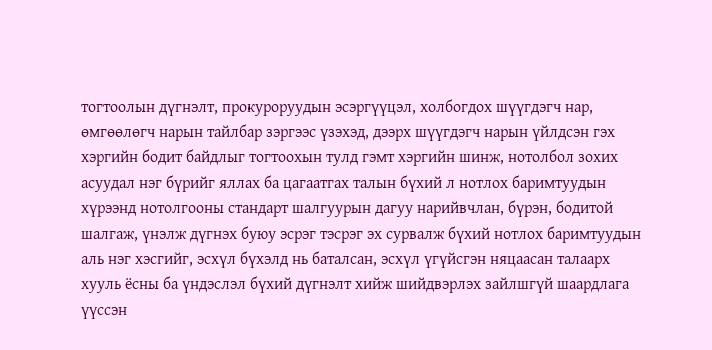тогтоолын дүгнэлт, прокуроруудын эсэргүүцэл, холбогдох шүүгдэгч нар, өмгөөлөгч нарын тайлбар зэргээс үзэхэд, дээрх шүүгдэгч нарын үйлдсэн гэх хэргийн бодит байдлыг тогтоохын тулд гэмт хэргийн шинж, нотолбол зохих асуудал нэг бүрийг яллах ба цагаатгах талын бүхий л нотлох баримтуудын хүрээнд нотолгооны стандарт шалгуурын дагуу нарийвчлан, бүрэн, бодитой шалгаж, үнэлж дүгнэх буюу эсрэг тэсрэг эх сурвалж бүхий нотлох баримтуудын аль нэг хэсгийг, эсхүл бүхэлд нь баталсан, эсхүл үгүйсгэн няцаасан талаарх хууль ёсны ба үндэслэл бүхий дүгнэлт хийж шийдвэрлэх зайлшгүй шаардлага үүссэн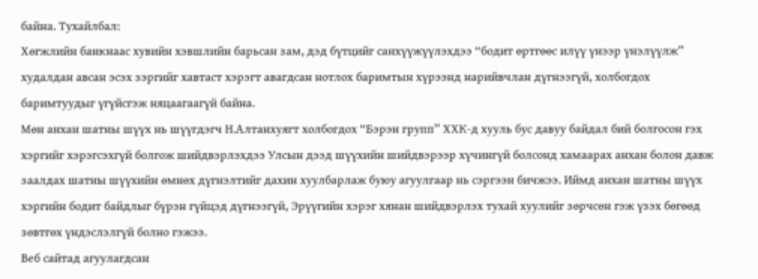байна. Тухайлбал:
Хөгжлийн банкнаас хувийн хэвшлийн барьсан зам, дэд бүтцийг санхүүжүүлэхдээ “бодит өртгөөс илүү үнээр үнэлүүлж” худалдан авсан эсэх зэргийг хавтаст хэрэгт авагдсан нотлох баримтын хүрээнд нарийвчлан дүгнээгүй, холбогдох баримтуудыг үгүйсгэж няцаагаагүй байна.
Мөн анхан шатны шүүх нь шүүгдэгч Н.Алтанхуягт холбогдох “Бэрэн групп” ХХК-д хууль бус давуу байдал бий болгосон гэх хэргийг хэрэгсэхгүй болгож шийдвэрлэхдээ Улсын дээд шүүхийн шийдвэрээр хүчингүй болсонд хамаарах анхан болон давж заалдах шатны шүүхийн өмнөх дүгнэлтийг дахин хуулбарлаж буюу агуулгаар нь сэргээн бичжээ. Иймд анхан шатны шүүх хэргийн бодит байдлыг бүрэн гүйцэд дүгнээгүй, Эрүүгийн хэрэг хянан шийдвэрлэх тухай хуулийг зөрчсөн гэж үзэх бөгөөд зөвтгөх үндэслэлгүй болно гэжээ.
Веб сайтад агуулагдсан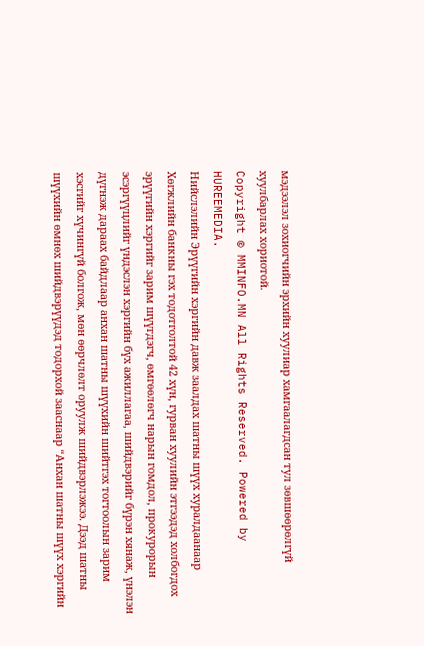мэдээлэл зохиогчийн эрхийн хуулиар хамгаалагдсан тул зөвшөөрөлгүй хуулбарлах хориотой.
Copyright © MMINFO.MN All Rights Reserved. Powered by HUREEMEDIA.
Нийслэлийн Эрүүгийн хэргийн давж заалдах шатны шүүх хуралдаанаар Хөгжлийн банкны гэх тодотголтой 42 хүн, гурван хуулийн этгээдэд холбогдох эрүүгийн хэргийг зарим шүүгдэгч, өмгөөлөгч нарын гомдол, прокурорын эсэргүүцлийг үндэслэн хэргийн бүх ажиллагаа, шийдвэрийг бүрэн хянаж, үнэлэн дүгнэж дараах байдлаар анхан шатны шүүхийн шийтгэх тогтоолын зарим хэсгийг хүчингүй болгож, мөн өөрчлөлт оруулж шийдвэрлэжээ. Дээд шатны шүүхийн өмнөх шийдвэрүүдэд тодорхой зааснаар “Анхан шатны шүүх хэргийн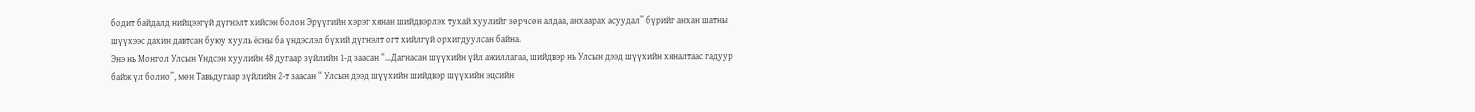бодит байдалд нийцээгүй дүгнэлт хийсэн болон Эрүүгийн хэрэг хянан шийдвэрлэх тухай хуулийг зөрчсөн алдаа, анхаарах асуудал” бүрийг анхан шатны шүүхээс дахин давтсан буюу хууль ёсны ба үндэслэл бүхий дүгнэлт огт хийлгүй орхигдуулсан байна.
Энэ нь Монгол Улсын Үндсэн хуулийн 48 дугаар зүйлийн 1-д заасан “…Дагнасан шүүхийн үйл ажиллагаа, шийдвэр нь Улсын дээд шүүхийн хяналтаас гадуур байж үл болно”, мөн Тавьдугаар зүйлийн 2-т заасан “ Улсын дээд шүүхийн шийдвэр шүүхийн эцсийн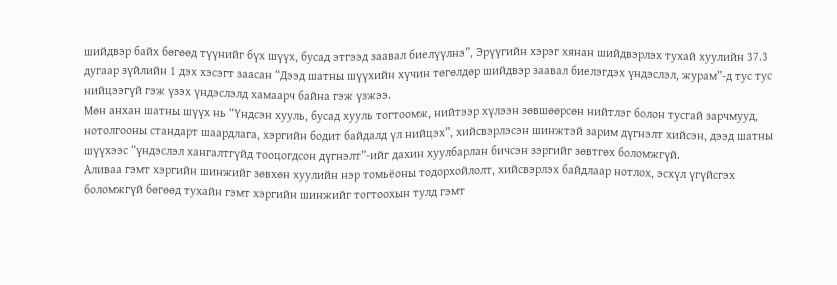шийдвэр байх бөгөөд түүнийг бүх шүүх, бусад этгээд заавал биелүүлнэ”, Эрүүгийн хэрэг хянан шийдвэрлэх тухай хуулийн 37.3 дугаар зүйлийн 1 дэх хэсэгт заасан “Дээд шатны шүүхийн хүчин төгөлдөр шийдвэр заавал биелэгдэх үндэслэл, журам”-д тус тус нийцээгүй гэж үзэх үндэслэлд хамаарч байна гэж үзжээ.
Мөн анхан шатны шүүх нь “Үндсэн хууль, бусад хууль тогтоомж, нийтээр хүлээн зөвшөөрсөн нийтлэг болон тусгай зарчмууд, нотолгооны стандарт шаардлага, хэргийн бодит байдалд үл нийцэх”, хийсвэрлэсэн шинжтэй зарим дүгнэлт хийсэн, дээд шатны шүүхээс “үндэслэл хангалтгүйд тооцогдсон дүгнэлт”-ийг дахин хуулбарлан бичсэн зэргийг зөвтгөх боломжгүй.
Аливаа гэмт хэргийн шинжийг зөвхөн хуулийн нэр томьёоны тодорхойлолт, хийсвэрлэх байдлаар нотлох, эсхүл үгүйсгэх боломжгүй бөгөөд тухайн гэмт хэргийн шинжийг тогтоохын тулд гэмт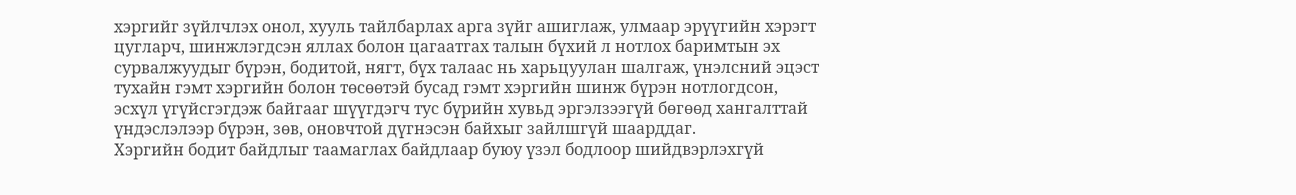хэргийг зүйлчлэх онол, хууль тайлбарлах арга зүйг ашиглаж, улмаар эрүүгийн хэрэгт цугларч, шинжлэгдсэн яллах болон цагаатгах талын бүхий л нотлох баримтын эх сурвалжуудыг бүрэн, бодитой, нягт, бүх талаас нь харьцуулан шалгаж, үнэлсний эцэст тухайн гэмт хэргийн болон төсөөтэй бусад гэмт хэргийн шинж бүрэн нотлогдсон, эсхүл үгүйсгэгдэж байгааг шүүгдэгч тус бүрийн хувьд эргэлзээгүй бөгөөд хангалттай үндэслэлээр бүрэн, зөв, оновчтой дүгнэсэн байхыг зайлшгүй шаарддаг.
Хэргийн бодит байдлыг таамаглах байдлаар буюу үзэл бодлоор шийдвэрлэхгүй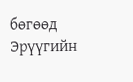бөгөөд Эрүүгийн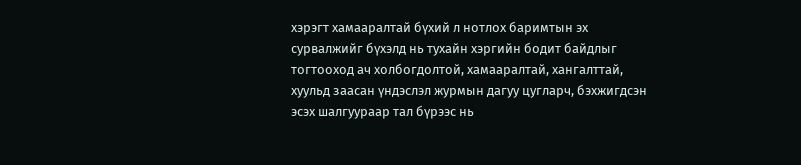хэрэгт хамааралтай бүхий л нотлох баримтын эх сурвалжийг бүхэлд нь тухайн хэргийн бодит байдлыг тогтооход ач холбогдолтой, хамааралтай, хангалттай, хуульд заасан үндэслэл журмын дагуу цугларч, бэхжигдсэн эсэх шалгуураар тал бүрээс нь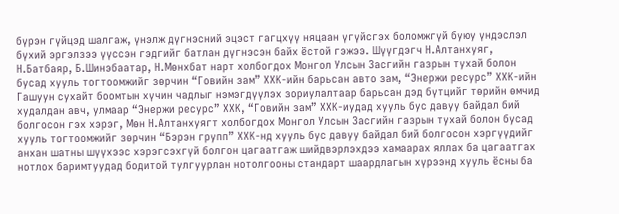бүрэн гүйцэд шалгаж, үнэлж дүгнэсний эцэст гагцхүү няцаан үгүйсгэх боломжгүй буюу үндэслэл бүхий эргэлзээ үүссэн гэдгийг батлан дүгнэсэн байх ёстой гэжээ. Шүүгдэгч Н.Алтанхуяг, Н.Батбаяр, Б.Шинэбаатар, Н.Мөнхбат нарт холбогдох Монгол Улсын Засгийн газрын тухай болон бусад хууль тогтоомжийг зөрчин “Говийн зам” ХХК-ийн барьсан авто зам, “Энержи ресурс” ХХК-ийн Гашуун сухайт боомтын хүчин чадлыг нэмэгдүүлэх зориулалтаар барьсан дэд бүтцийг төрийн өмчид худалдан авч, улмаар “Энержи ресурс” ХХК, “Говийн зам” ХХК-иудад хууль бус давуу байдал бий болгосон гэх хэрэг, Мөн Н.Алтанхуягт холбогдох Монгол Улсын Засгийн газрын тухай болон бусад хууль тогтоомжийг зөрчин “Бэрэн групп” ХХК-нд хууль бус давуу байдал бий болгосон хэргүүдийг анхан шатны шүүхээс хэрэгсэхгүй болгон цагаатгаж шийдвэрлэхдээ хамаарах яллах ба цагаатгах нотлох баримтуудад бодитой тулгуурлан нотолгооны стандарт шаардлагын хүрээнд хууль ёсны ба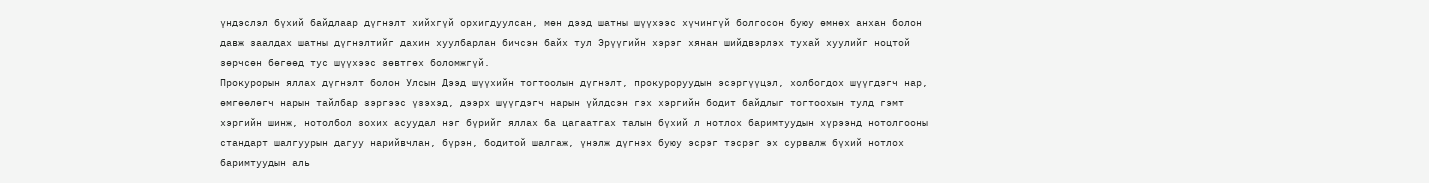үндэслэл бүхий байдлаар дүгнэлт хийхгүй орхигдуулсан, мөн дээд шатны шүүхээс хүчингүй болгосон буюу өмнөх анхан болон давж заалдах шатны дүгнэлтийг дахин хуулбарлан бичсэн байх тул Эрүүгийн хэрэг хянан шийдвэрлэх тухай хуулийг ноцтой зөрчсөн бөгөөд тус шүүхээс зөвтгөх боломжгүй.
Прокурорын яллах дүгнэлт болон Улсын Дээд шүүхийн тогтоолын дүгнэлт, прокуроруудын эсэргүүцэл, холбогдох шүүгдэгч нар, өмгөөлөгч нарын тайлбар зэргээс үзэхэд, дээрх шүүгдэгч нарын үйлдсэн гэх хэргийн бодит байдлыг тогтоохын тулд гэмт хэргийн шинж, нотолбол зохих асуудал нэг бүрийг яллах ба цагаатгах талын бүхий л нотлох баримтуудын хүрээнд нотолгооны стандарт шалгуурын дагуу нарийвчлан, бүрэн, бодитой шалгаж, үнэлж дүгнэх буюу эсрэг тэсрэг эх сурвалж бүхий нотлох баримтуудын аль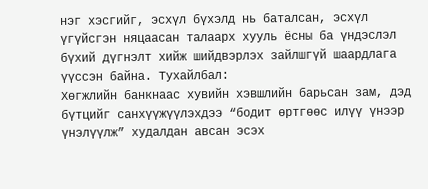нэг хэсгийг, эсхүл бүхэлд нь баталсан, эсхүл үгүйсгэн няцаасан талаарх хууль ёсны ба үндэслэл бүхий дүгнэлт хийж шийдвэрлэх зайлшгүй шаардлага үүссэн байна. Тухайлбал:
Хөгжлийн банкнаас хувийн хэвшлийн барьсан зам, дэд бүтцийг санхүүжүүлэхдээ “бодит өртгөөс илүү үнээр үнэлүүлж” худалдан авсан эсэх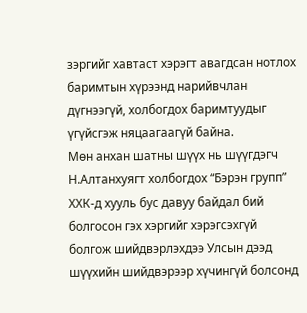зэргийг хавтаст хэрэгт авагдсан нотлох баримтын хүрээнд нарийвчлан дүгнээгүй, холбогдох баримтуудыг үгүйсгэж няцаагаагүй байна.
Мөн анхан шатны шүүх нь шүүгдэгч Н.Алтанхуягт холбогдох “Бэрэн групп” ХХК-д хууль бус давуу байдал бий болгосон гэх хэргийг хэрэгсэхгүй болгож шийдвэрлэхдээ Улсын дээд шүүхийн шийдвэрээр хүчингүй болсонд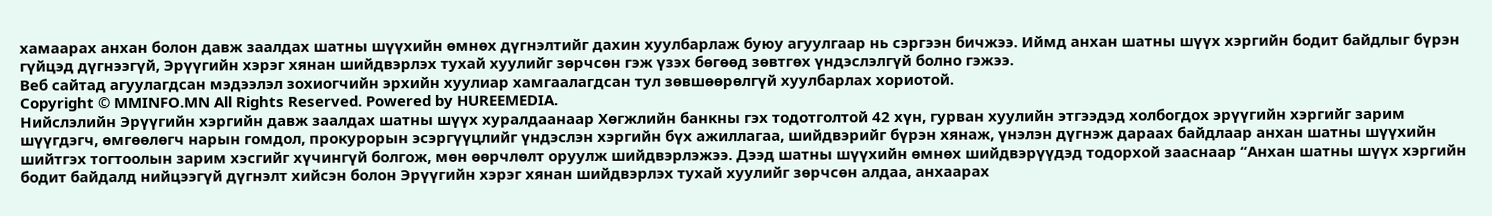хамаарах анхан болон давж заалдах шатны шүүхийн өмнөх дүгнэлтийг дахин хуулбарлаж буюу агуулгаар нь сэргээн бичжээ. Иймд анхан шатны шүүх хэргийн бодит байдлыг бүрэн гүйцэд дүгнээгүй, Эрүүгийн хэрэг хянан шийдвэрлэх тухай хуулийг зөрчсөн гэж үзэх бөгөөд зөвтгөх үндэслэлгүй болно гэжээ.
Веб сайтад агуулагдсан мэдээлэл зохиогчийн эрхийн хуулиар хамгаалагдсан тул зөвшөөрөлгүй хуулбарлах хориотой.
Copyright © MMINFO.MN All Rights Reserved. Powered by HUREEMEDIA.
Нийслэлийн Эрүүгийн хэргийн давж заалдах шатны шүүх хуралдаанаар Хөгжлийн банкны гэх тодотголтой 42 хүн, гурван хуулийн этгээдэд холбогдох эрүүгийн хэргийг зарим шүүгдэгч, өмгөөлөгч нарын гомдол, прокурорын эсэргүүцлийг үндэслэн хэргийн бүх ажиллагаа, шийдвэрийг бүрэн хянаж, үнэлэн дүгнэж дараах байдлаар анхан шатны шүүхийн шийтгэх тогтоолын зарим хэсгийг хүчингүй болгож, мөн өөрчлөлт оруулж шийдвэрлэжээ. Дээд шатны шүүхийн өмнөх шийдвэрүүдэд тодорхой зааснаар “Анхан шатны шүүх хэргийн бодит байдалд нийцээгүй дүгнэлт хийсэн болон Эрүүгийн хэрэг хянан шийдвэрлэх тухай хуулийг зөрчсөн алдаа, анхаарах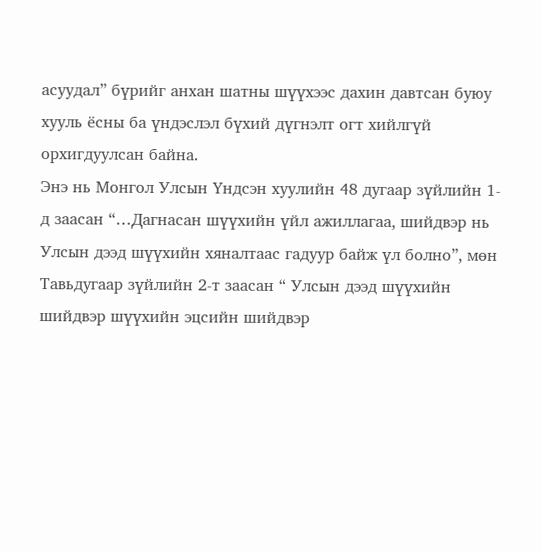асуудал” бүрийг анхан шатны шүүхээс дахин давтсан буюу хууль ёсны ба үндэслэл бүхий дүгнэлт огт хийлгүй орхигдуулсан байна.
Энэ нь Монгол Улсын Үндсэн хуулийн 48 дугаар зүйлийн 1-д заасан “…Дагнасан шүүхийн үйл ажиллагаа, шийдвэр нь Улсын дээд шүүхийн хяналтаас гадуур байж үл болно”, мөн Тавьдугаар зүйлийн 2-т заасан “ Улсын дээд шүүхийн шийдвэр шүүхийн эцсийн шийдвэр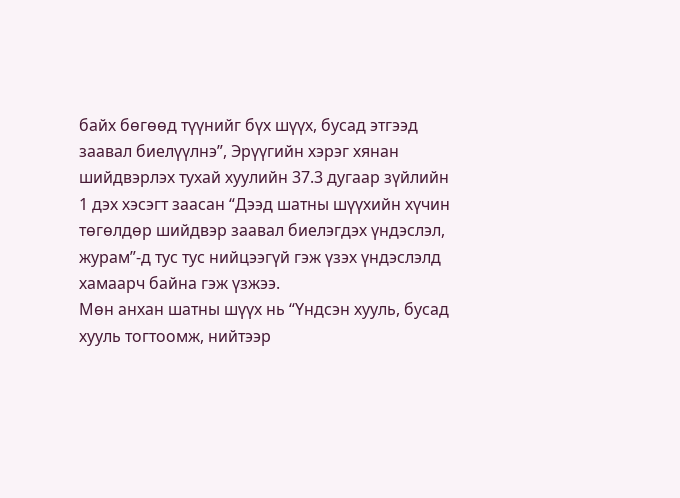байх бөгөөд түүнийг бүх шүүх, бусад этгээд заавал биелүүлнэ”, Эрүүгийн хэрэг хянан шийдвэрлэх тухай хуулийн 37.3 дугаар зүйлийн 1 дэх хэсэгт заасан “Дээд шатны шүүхийн хүчин төгөлдөр шийдвэр заавал биелэгдэх үндэслэл, журам”-д тус тус нийцээгүй гэж үзэх үндэслэлд хамаарч байна гэж үзжээ.
Мөн анхан шатны шүүх нь “Үндсэн хууль, бусад хууль тогтоомж, нийтээр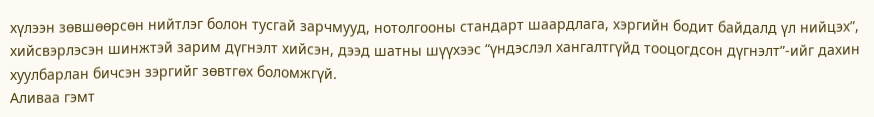хүлээн зөвшөөрсөн нийтлэг болон тусгай зарчмууд, нотолгооны стандарт шаардлага, хэргийн бодит байдалд үл нийцэх”, хийсвэрлэсэн шинжтэй зарим дүгнэлт хийсэн, дээд шатны шүүхээс “үндэслэл хангалтгүйд тооцогдсон дүгнэлт”-ийг дахин хуулбарлан бичсэн зэргийг зөвтгөх боломжгүй.
Аливаа гэмт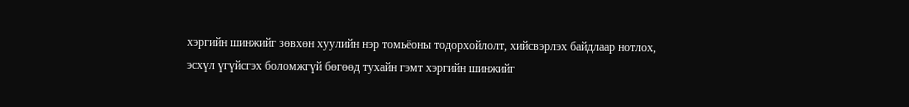хэргийн шинжийг зөвхөн хуулийн нэр томьёоны тодорхойлолт, хийсвэрлэх байдлаар нотлох, эсхүл үгүйсгэх боломжгүй бөгөөд тухайн гэмт хэргийн шинжийг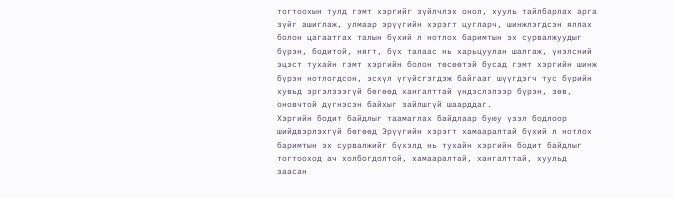тогтоохын тулд гэмт хэргийг зүйлчлэх онол, хууль тайлбарлах арга зүйг ашиглаж, улмаар эрүүгийн хэрэгт цугларч, шинжлэгдсэн яллах болон цагаатгах талын бүхий л нотлох баримтын эх сурвалжуудыг бүрэн, бодитой, нягт, бүх талаас нь харьцуулан шалгаж, үнэлсний эцэст тухайн гэмт хэргийн болон төсөөтэй бусад гэмт хэргийн шинж бүрэн нотлогдсон, эсхүл үгүйсгэгдэж байгааг шүүгдэгч тус бүрийн хувьд эргэлзээгүй бөгөөд хангалттай үндэслэлээр бүрэн, зөв, оновчтой дүгнэсэн байхыг зайлшгүй шаарддаг.
Хэргийн бодит байдлыг таамаглах байдлаар буюу үзэл бодлоор шийдвэрлэхгүй бөгөөд Эрүүгийн хэрэгт хамааралтай бүхий л нотлох баримтын эх сурвалжийг бүхэлд нь тухайн хэргийн бодит байдлыг тогтооход ач холбогдолтой, хамааралтай, хангалттай, хуульд заасан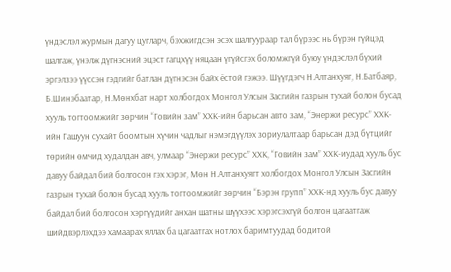үндэслэл журмын дагуу цугларч, бэхжигдсэн эсэх шалгуураар тал бүрээс нь бүрэн гүйцэд шалгаж, үнэлж дүгнэсний эцэст гагцхүү няцаан үгүйсгэх боломжгүй буюу үндэслэл бүхий эргэлзээ үүссэн гэдгийг батлан дүгнэсэн байх ёстой гэжээ. Шүүгдэгч Н.Алтанхуяг, Н.Батбаяр, Б.Шинэбаатар, Н.Мөнхбат нарт холбогдох Монгол Улсын Засгийн газрын тухай болон бусад хууль тогтоомжийг зөрчин “Говийн зам” ХХК-ийн барьсан авто зам, “Энержи ресурс” ХХК-ийн Гашуун сухайт боомтын хүчин чадлыг нэмэгдүүлэх зориулалтаар барьсан дэд бүтцийг төрийн өмчид худалдан авч, улмаар “Энержи ресурс” ХХК, “Говийн зам” ХХК-иудад хууль бус давуу байдал бий болгосон гэх хэрэг, Мөн Н.Алтанхуягт холбогдох Монгол Улсын Засгийн газрын тухай болон бусад хууль тогтоомжийг зөрчин “Бэрэн групп” ХХК-нд хууль бус давуу байдал бий болгосон хэргүүдийг анхан шатны шүүхээс хэрэгсэхгүй болгон цагаатгаж шийдвэрлэхдээ хамаарах яллах ба цагаатгах нотлох баримтуудад бодитой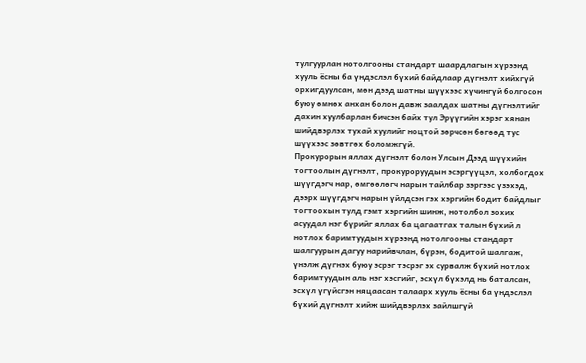тулгуурлан нотолгооны стандарт шаардлагын хүрээнд хууль ёсны ба үндэслэл бүхий байдлаар дүгнэлт хийхгүй орхигдуулсан, мөн дээд шатны шүүхээс хүчингүй болгосон буюу өмнөх анхан болон давж заалдах шатны дүгнэлтийг дахин хуулбарлан бичсэн байх тул Эрүүгийн хэрэг хянан шийдвэрлэх тухай хуулийг ноцтой зөрчсөн бөгөөд тус шүүхээс зөвтгөх боломжгүй.
Прокурорын яллах дүгнэлт болон Улсын Дээд шүүхийн тогтоолын дүгнэлт, прокуроруудын эсэргүүцэл, холбогдох шүүгдэгч нар, өмгөөлөгч нарын тайлбар зэргээс үзэхэд, дээрх шүүгдэгч нарын үйлдсэн гэх хэргийн бодит байдлыг тогтоохын тулд гэмт хэргийн шинж, нотолбол зохих асуудал нэг бүрийг яллах ба цагаатгах талын бүхий л нотлох баримтуудын хүрээнд нотолгооны стандарт шалгуурын дагуу нарийвчлан, бүрэн, бодитой шалгаж, үнэлж дүгнэх буюу эсрэг тэсрэг эх сурвалж бүхий нотлох баримтуудын аль нэг хэсгийг, эсхүл бүхэлд нь баталсан, эсхүл үгүйсгэн няцаасан талаарх хууль ёсны ба үндэслэл бүхий дүгнэлт хийж шийдвэрлэх зайлшгүй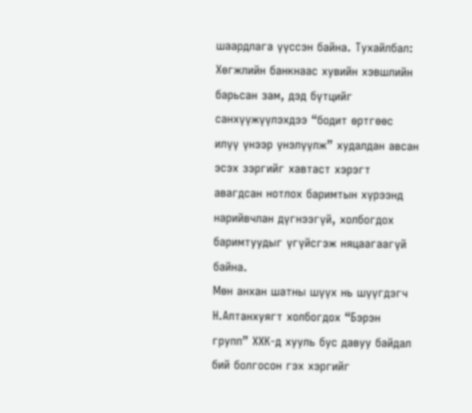шаардлага үүссэн байна. Тухайлбал:
Хөгжлийн банкнаас хувийн хэвшлийн барьсан зам, дэд бүтцийг санхүүжүүлэхдээ “бодит өртгөөс илүү үнээр үнэлүүлж” худалдан авсан эсэх зэргийг хавтаст хэрэгт авагдсан нотлох баримтын хүрээнд нарийвчлан дүгнээгүй, холбогдох баримтуудыг үгүйсгэж няцаагаагүй байна.
Мөн анхан шатны шүүх нь шүүгдэгч Н.Алтанхуягт холбогдох “Бэрэн групп” ХХК-д хууль бус давуу байдал бий болгосон гэх хэргийг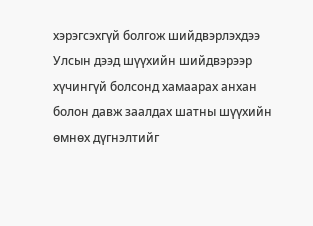хэрэгсэхгүй болгож шийдвэрлэхдээ Улсын дээд шүүхийн шийдвэрээр хүчингүй болсонд хамаарах анхан болон давж заалдах шатны шүүхийн өмнөх дүгнэлтийг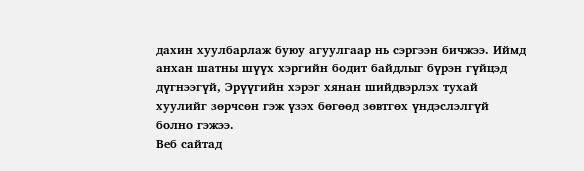дахин хуулбарлаж буюу агуулгаар нь сэргээн бичжээ. Иймд анхан шатны шүүх хэргийн бодит байдлыг бүрэн гүйцэд дүгнээгүй, Эрүүгийн хэрэг хянан шийдвэрлэх тухай хуулийг зөрчсөн гэж үзэх бөгөөд зөвтгөх үндэслэлгүй болно гэжээ.
Веб сайтад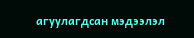агуулагдсан мэдээлэл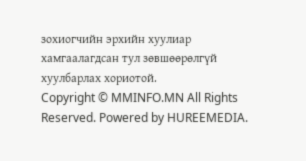зохиогчийн эрхийн хуулиар хамгаалагдсан тул зөвшөөрөлгүй хуулбарлах хориотой.
Copyright © MMINFO.MN All Rights Reserved. Powered by HUREEMEDIA.